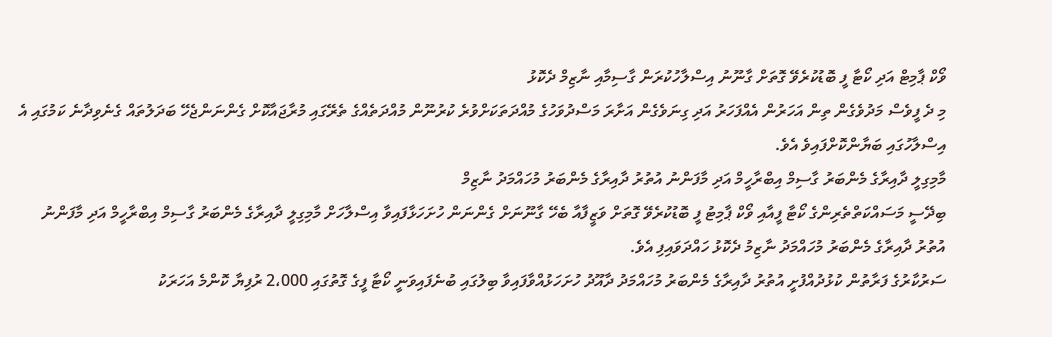ވޯކް ޕާމިޓް އަދި ކޯޓާ ފީ ބޮޑުކުރެވޭ ގޮތަށް ގާނޫނު އިސްލާހުކުރަން ގާސިމާއި ނާޒިމް ދެކޮޅު
މި ދެ ފީވެސް މަދުވެގެން ތިން އަހަރުން އެއްފަހަރު އަދި ގިނަވެގެން އަށާރަ މަސްދުވަހުގެ މުއްދަތަކަށްވުރެ ކުރުނޫން މުއްދަތެއްގެ ތެރޭގައި މުރާޖައާކޮށް ގެންނަންޖެހޭ ބަދަލުތައް ގެނެވިދާނެ ކަމުގައި އެ އިސްލާހުގައި ބަޔާންކޮށްފައިވެ އެވެ.
މާމިގިލީ ދާއިރާގެ މެންބަރު ގާސިމް އިބްރާހީމް އަދި މާފަންނު އުތުރު ދާއިރާގެ މެންބަރު މުހައްމަދު ނާޒިމް
ބިދޭސީ މަސައްކަތްތެރިންގެ ކޯޓާ ފީއާއި ވޯކް ޕާމިޓު ފީ ބޮޑުކުރެވޭ ގޮތަށް ވަޒީފާއާ ބެހޭ ގާނޫނަށް ގެންނަން ހުށަހަޅާފައިވާ އިސްލާހަށް މާމިގިލީ ދާއިރާގެ މެންބަރު ގާސިމް އިބްރާހީމް އަދި މާފަންނު އުތުރު ދާއިރާގެ މެންބަރު މުހައްމަދު ނާޒިމު ދެކޮޅު ހައްދަވައިފި އެވެ.
ސަރުކާރުގެ ފަރާތުން ކުޅުދުއްފުށީ އުތުރު ދާއިރާގެ މެންބަރު މުހައްމަދު ދާއޫދު ހުށަހަޅުއްވާފައިވާ ބިލުގައި ބުނެފައިވަނީ ކޯޓާ ފީގެ ގޮތުގައި 2،000 ރުފިޔާ ކޮންމެ އަހަރަކު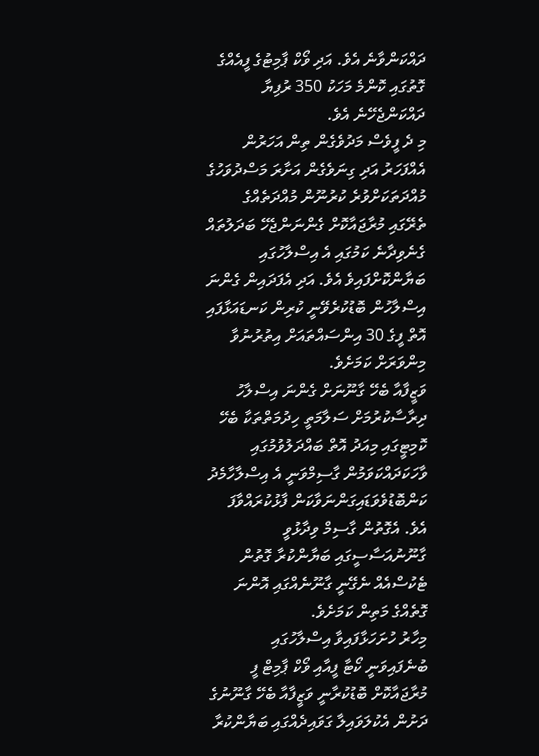ދައްކަންވާނެ އެވެ. އަދި ވޯކް ޕާމިޓުގެ ފީއެއްގެ ގޮތުގައި ކޮންމެ މަހަކު 350 ރުފިޔާ ދައްކަންޖެހޭނެ އެވެ.
މި ދެ ފީވެސް މަދުވެގެން ތިން އަހަރުން އެއްފަހަރު އަދި ގިނަވެގެން އަށާރަ މަސްދުވަހުގެ މުއްދަތަކަށްވުރެ ކުރުނޫން މުއްދަތެއްގެ ތެރޭގައި މުރާޖައާކޮށް ގެންނަންޖެހޭ ބަދަލުތައް ގެނެވިދާނެ ކަމުގައި އެ އިސްލާހުގައި ބަޔާންކޮށްފައިވެ އެވެ. އަދި އެފަދައިން ގެންނަ އިސްލާހުން ބޮޑުކުރެވޭނީ ކުރިން ކަނޑައަޅާފައި އޮތް ފީގެ 30 އިންސައްތައަށް އިތުރުނުވާ މިންވަރަށް ކަމަށެވެ.
ވަޒީފާއާ ބެހޭ ގާނޫނަށް ގެންނަ އިސްލާހު ދިރާސާކުރުމަށް ސަލާމަތީ ހިދުމަތްތަކާ ބެހޭ ކޮމިޓީގައި މިއަދު އޮތް ބައްދަލުވުމުގައި ވާހަކަދައްކަވަމުން ގާސިމްވަނީ އެ އިސްލާހާމެދު ކަންބޮޑުވެވަޑައިގަންނަވާކަން ފާޅުކުރައްވާފަ އެވެ. އެގޮތުން ގާސިމް ވިދާޅުވީ ގާނޫނުއަސާސީގައި ބަޔާންކުރާ ގޮތުން ޓެކުސްއެއް ނެގޭނީ ގާނޫނެއްގައި އޮންނަ ގޮތެއްގެ މަތިން ކަމަށެވެ.
މިހާރު ހުށަހަޅާފައިވާ އިސްލާހުގައި ބުނެފައިވަނީ ކޯޓާ ފީއާއި ވޯކް ޕާމިޓް ފީ މުރާޖައާކޮށް ބޮޑުކުރާނީ ވަޒީފާއާ ބެހޭ ގާނޫނުގެ ދަށުން އެކުލަވައިލާ ގަވައިދެއްގައި ބަޔާންކުރާ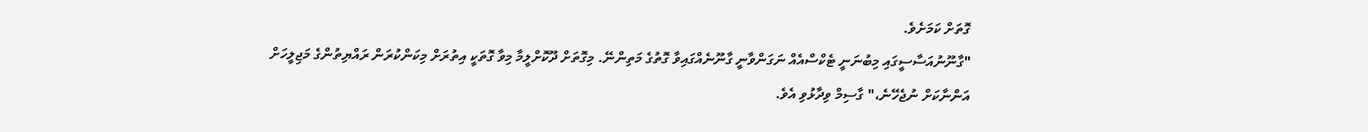ގޮތަށް ކަމަށެވެ.
"ގާނޫނުއަސާސީގައި މިބުނަނީ ޓެކްސްއެއް ނަގަންވާނީ ގާނޫނެއްގައިވާ ގޮތުގެ މަތިންނޭ. މިގޮތަށް ދޫކޮށްލީމާ މިވާ ގޮތަކީ އިތުރަށް މިކަންކުރަން ރައްޔިތުންގެ މަޖިލީހަށް އަންނާކަށް ނުޖެހޭނެ،" ގާސިމް ވިދާޅުވި އެވެ.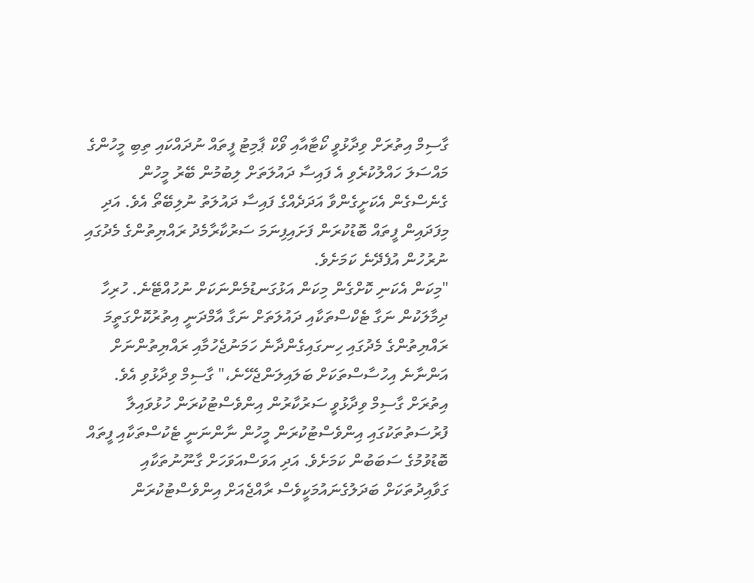ގާސިމް އިތުރަށް ވިދާޅުވީ ކޯޓާއާއި ވޯކް ޕާމިޓު ފީތައް ނުދައްކައި ތިބި މީހުންގެ މައްސަލަ ހައްލުކުރެވި އެ ފައިސާ ދައުލަތަށް ލިބުމުން ބޭރު މީހުން ގެނެސްގެން އެކަށީގެންވާ އަދަދެއްގެ ފައިސާ ދައުލަތު ނުލިބޭތޯ އެވެ. އަދި މިފަދައިން ފީތައް ބޮޑުކުރަން ފަށައިފިނަމަ ސަރުކާރާމެދު ރައްޔިތުންގެ މެދުގައި ނުރުހުން އުފެދޭނެ ކަމަށެވެ.
"މިކަން އެކަނި ކޮށްގެން މިކަން އަޅުގަނޑުމެންނަކަށް ނުހުއްޓޭނެ. ހުރިހާ ދިމާލަކުން ނަގާ ޓެކްސްތަކާއި ދައުލަތަށް ނަގާ އާމްދަނީ އިތުރުކޮށްގަތީމަ ރައްޔިތުންގެ މެދުގައި ހިނގައިގެންދާނެ ހަމަނުޖެހުމާއި ރައްޔިތުންނަށް އަންނާނެ އިހުސާސްތަކަށް ބަލައިލަންޖެހޭނެ،" ގާސިމް ވިދާޅުވި އެވެ.
އިތުރަށް ގާސިމް ވިދާޅުވީ ސަރުކާރުން އިންވެސްޓުކުރަން ހުޅުވައިލާ ފުރުސަތުތަކުގައި އިންވެސްޓުކުރަން މީހުން ނާންނަނީ ޓެކުސްތަކާއި ފީތައް ބޮޑުވުމުގެ ސަބަބުން ކަމަށެވެ. އަދި އަވަސްއަވަހަށް ގާނޫނުތަކާއި ގަވާއިދުތަކަށް ބަދަލުގެނައުމަކީވެސް ރާއްޖެއަށް އިންވެސްޓުކުރަން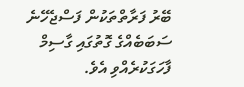ބޭރު ފަރާތްތަކުން ފަސްޖެހޭނެ ސަބަބެއްގެ ގޮތުގައި ގާސިމް ފާހަގަކުރެއްވި އެވެ.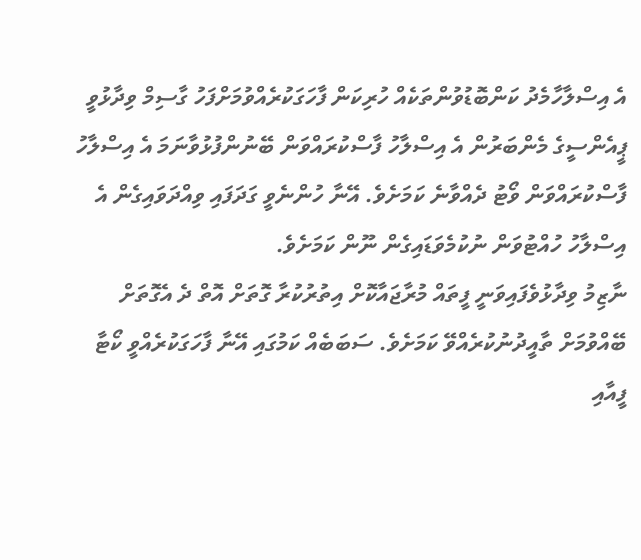އެ އިސްލާހާމެދު ކަންބޮޑުވުންތަކެއް ހުރިކަން ފާހަގަކުރެއްވުމަށްފަހު ގާސިމް ވިދާޅުވީ ޕީއެންސީގެ މެންބަރުން އެ އިސްލާހު ފާސްކުރައްވަން ބޭނުންފުޅުވާނަމަ އެ އިސްލާހު ފާސްކުރައްވަން ވޯޓު ދެއްވާނެ ކަމަށެވެ. އޭނާ ހުންނެވީ ގަދަފައި ވިއްދަވައިގެން އެ އިސްލާހު ހުއްޓުވަން ނުކުމެވަޑައިގެން ނޫން ކަމަށެވެ.
ނާޒިމު ވިދާޅުވެފައިވަނީ ފީތައް މުރާޖައާކޮށް އިތުރުކުރާ ގޮތަށް އޮތް ދެ އެގޮތަށް ބޭއްވުމަށް ތާއީދުނުކުރެއްވޭ ކަމަށެވެ. ސަބަބެއް ކަމުގައި އޭނާ ފާހަގަކުރެއްވީ ކޯޓާ ފީއާއި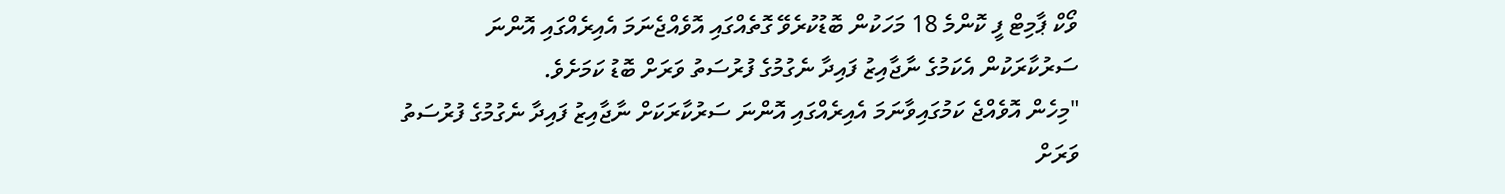ވޯކް ޕާމިޓް ފީ ކޮންމެ 18 މަހަކުން ބޮޑުކުރެވޭ ގޮތެއްގައި އޮވެއްޖެނަމަ އެއިރެއްގައި އޮންނަ ސަރުކާރަކުން އެކަމުގެ ނާޖާއިޒު ފައިދާ ނެގުމުގެ ފުރުސަތު ވަރަށް ބޮޑު ކަމަށެވެ.
"މިހެން އޮވެއްޖެ ކަމުގައިވާނަމަ އެއިރެއްގައި އޮންނަ ސަރުކާރަކަށް ނާޖާއިޒު ފައިދާ ނެގުމުގެ ފުރުސަތު ވަރަށް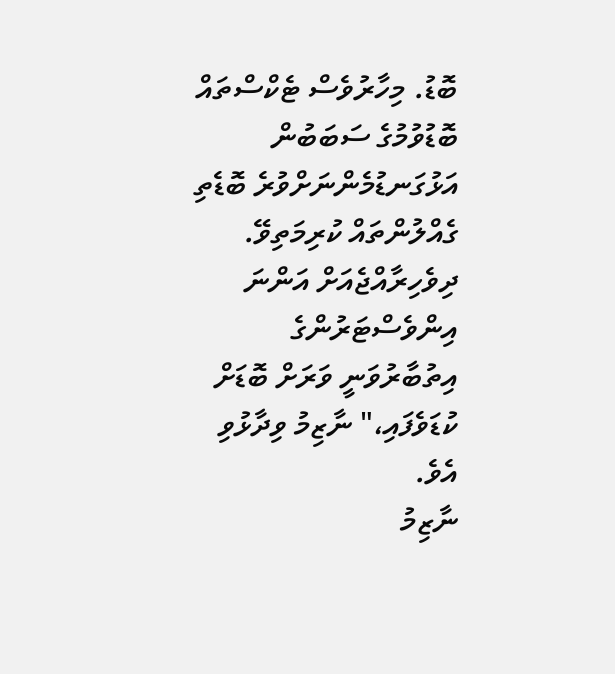ބޮޑު. މިހާރުވެސް ޓެކްސްތައް ބޮޑުވުމުގެ ސަބަބުން އަޅުގަނޑުމެންނަށްވުރެ ބޮޑެތި ގެއްލުންތައް ކުރިމަތިވޭ. ދިވެހިރާއްޖެއަށް އަންނަ އިންވެސްޓަރުންގެ އިތުބާރުވަނީ ވަރަށް ބޮޑަށް ކުޑަވެފައި،" ނާޒިމު ވިދާޅުވި އެވެ.
ނާޒިމު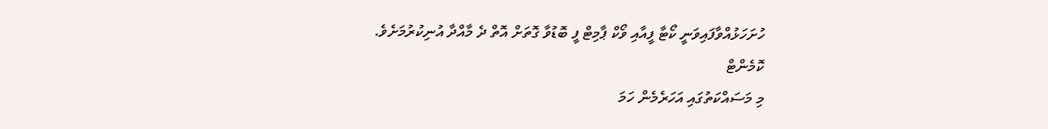ހުށަހަޅުއްވާފައިވަނީ ކޯޓާ ފީއާއި ވޯކް ޕާމިޓް ފީ ބޮޑުވާ ގޮތަށް އޮތް ދެ މާއްދާ އުނިކުރުމަށެވެ.
ކޮމެންޓް
މި މަސައްކަތުގައި އަހަރެމެން ހަމަ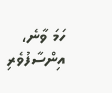ހަމަ ވާނެ، އިންސާފުވެރި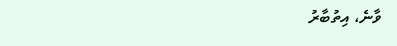ވާނެ، އިތުބާރު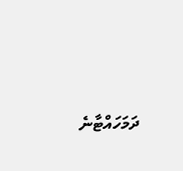ދަމަހައްޓާނެ